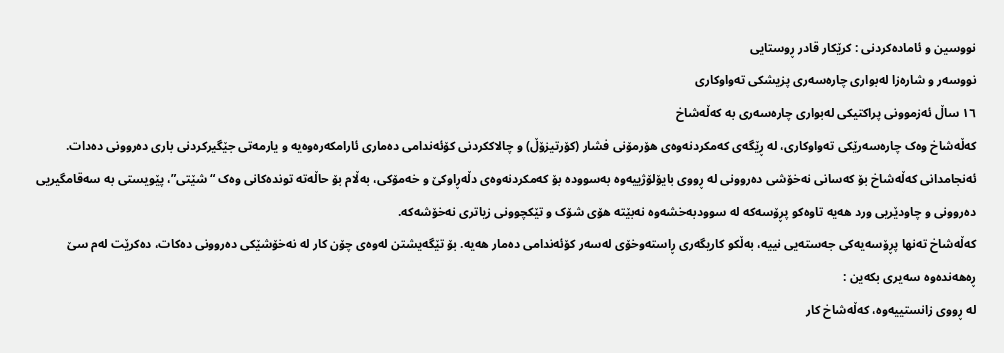نووسین و ئامادەکردنی : کرێکار قادر ڕوستایی
نووسەر و شارەزا لەبواری چارەسەری پزیشکی تەواوکاری
١٦ ساڵ ئەزموونی پراکتیکی لەبواری چارەسەری بە کەڵەشاخ
کەڵەشاخ وەک چارەسەرێکی تەواوکاری، لە ڕێگەی کەمکردنەوەی هۆرمۆنی فشار (کۆرتیزۆڵ) و چالاککردنی کۆئەندامی دەماری ئارامکەرەوەیە و یارمەتی جێگیرکردنی باری دەروونی دەدات. ئەنجامدانی کەڵەشاخ بۆ کەسانی نەخۆشی دەروونی لە ڕووی بایۆلۆژییەوە بەسوودە بۆ کەمکردنەوەی دڵەڕاوکێ و خەمۆکی، بەڵام بۆ حاڵەتە توندەکانی وەک “شێتی”، پێویستی بە سەقامگیریی دەروونی و چاودێریی ورد هەیە تاوەکو پڕۆسەکە لە سوودبەخشەوە نەبێتە هۆی شۆک و تێکچوونی زیاتری نەخۆشەکە.
کەڵەشاخ تەنها پڕۆسەیەکی جەستەیی نییە، بەڵکو کاریگەری ڕاستەوخۆی لەسەر کۆئەندامی دەمار هەیە. بۆ تێگەیشتن لەوەی چۆن کار لە نەخۆشێکی دەروونی دەکات، دەکرێت لەم سێ ڕەهەندەوە سەیری بکەین :
لە ڕووی زانستییەوە، کەڵەشاخ کار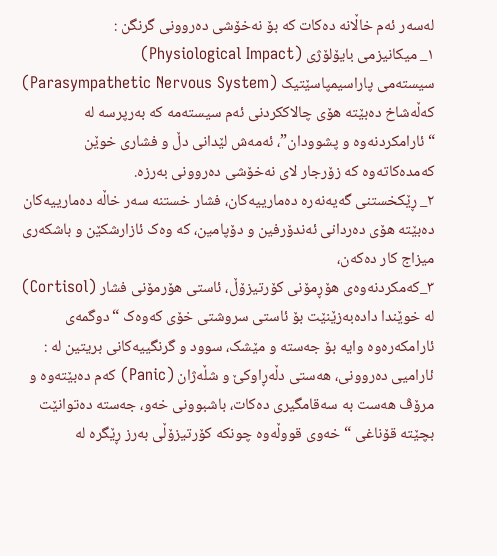لەسەر ئەم خاڵانە دەکات کە بۆ نەخۆشی دەروونی گرنگن :
١_ میکانیزمی بایۆلۆژی (Physiological Impact)
سیستەمی پاراسیمپاسێتیک (Parasympathetic Nervous System) کەڵەشاخ دەبێتە هۆی چالاککردنی ئەم سیستەمە کە بەرپرسە لە “ئارامکردنەوە و پشوودان”، ئەمەش لێدانی دڵ و فشاری خوێن کەمدەکاتەوە کە زۆرجار لای نەخۆشی دەروونی بەرزە.
٢_ ڕێکخستنی گەیەنەرە دەمارییەکان، فشار خستنە سەر خاڵە دەمارییەکان دەبێتە هۆی دەردانی ئەندۆرفین و دۆپامین، کە وەک ئازارشکێن و باشکەری میزاج کار دەکەن،
٣_کەمکردنەوەی هۆڕمۆنی کۆرتیزۆڵ، ئاستی هۆرمۆنی فشار (Cortisol) لە خوێندا دادەبەزێنێت بۆ ئاستی سروشتی خۆی کەوەک “دوگمەی ئارامکەرەوە وایە بۆ جەستە و مێشک، سوود و گرنگییەکانی بریتین لە :
ئارامیی دەروونی، هەستی دڵەڕاوکێ و شڵەژان (Panic) کەم دەبێتەوە و مرۆڤ هەست بە سەقامگیری دەکات، باشبوونی خەو، جەستە دەتوانێت بچێتە قۆناغی “خەوی قووڵەوە چونکە کۆرتیزۆڵی بەرز ڕێگرە لە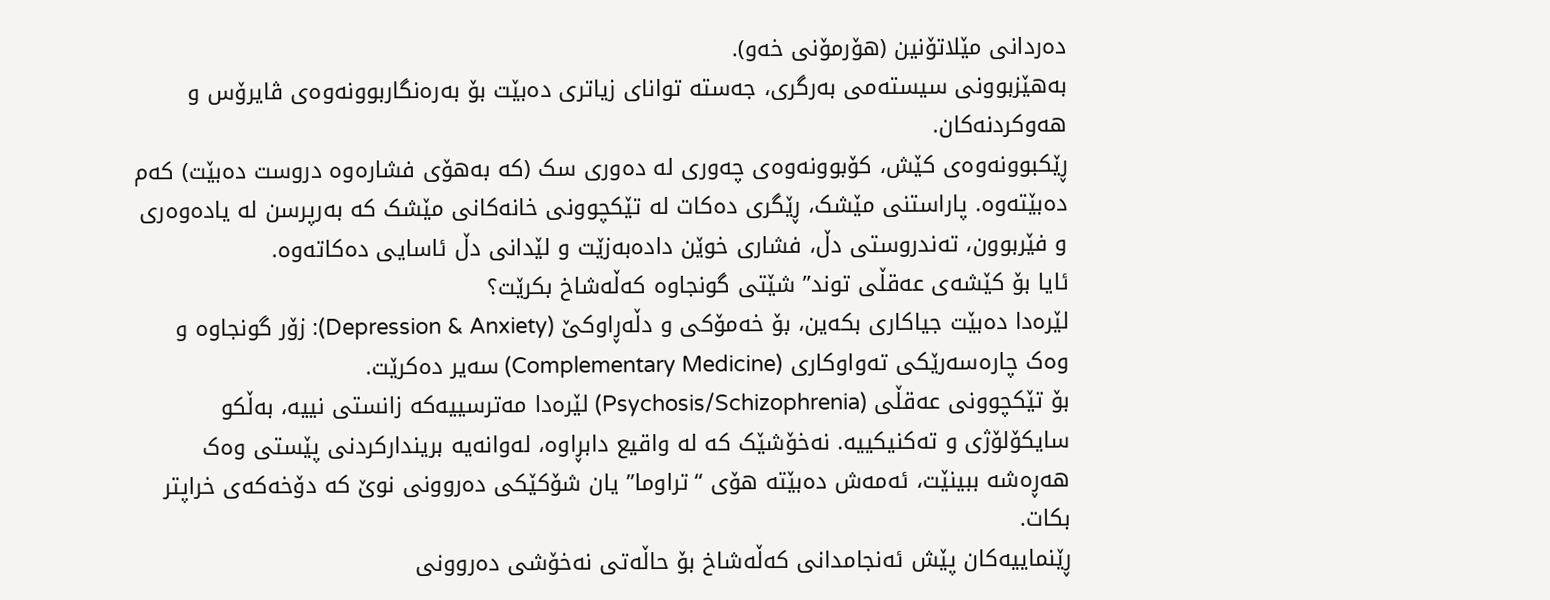دەردانی مێلاتۆنین (هۆرمۆنی خەو).
بەهێزبوونی سیستەمی بەرگری، جەستە توانای زیاتری دەبێت بۆ بەرەنگاربوونەوەی ڤایرۆس و هەوکردنەکان.
ڕێکبوونەوەی کێش، کۆبوونەوەی چەوری لە دەوری سک (کە بەهۆی فشارەوە دروست دەبێت) کەم دەبێتەوە. پاراستنی مێشک، ڕێگری دەکات لە تێکچوونی خانەکانی مێشک کە بەرپرسن لە یادەوەری و فێربوون، تەندروستی دڵ، فشاری خوێن دادەبەزێت و لێدانی دڵ ئاسایی دەکاتەوە.
ئایا بۆ کێشەی عەقڵی توند” شێتی گونجاوە کەڵەشاخ بکرێت؟
لێرەدا دەبێت جیاکاری بکەین، بۆ خەمۆکی و دڵەڕاوکێ (Depression & Anxiety): زۆر گونجاوە و وەک چارەسەرێکی تەواوکاری (Complementary Medicine) سەیر دەکرێت.
بۆ تێکچوونی عەقڵی (Psychosis/Schizophrenia) لێرەدا مەترسییەکە زانستی نییە، بەڵکو سایکۆلۆژی و تەکنیکییە. نەخۆشێک کە لە واقیع دابڕاوە، لەوانەیە بریندارکردنی پێستی وەک هەڕەشە ببینێت، ئەمەش دەبێتە هۆی “تراوما” یان شۆکێکی دەروونی نوێ کە دۆخەکەی خراپتر بکات.
ڕێنماییەکان پێش ئەنجامدانی کەڵەشاخ بۆ حاڵەتی نەخۆشی دەروونی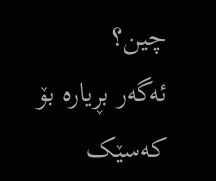چین؟
ئەگەر بڕیارە بۆ کەسێک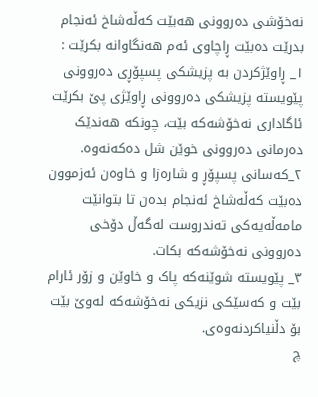نەخۆشی دەروونی هەبێت کەڵەشاخ ئەنجام بدرێت دەبێت ڕاچاوی ئەم هەنگاوانە بکرێت :
١_ ڕاوێژکردن بە پزیشکی پسپۆڕی دەروونی پێویستە پزیشکی دەروونی ڕاوێژی پێ بکرێت ئاگاداری نەخۆشەکە بێت، چونکە هەندێک دەرمانی دەروونی خوێن شل دەکەنەوە.
٢_کەسانی پسپۆڕ و شارەزا و خاوەن ئەزموون دەبێت کەڵەشاخ ئەنجام بدەن تا بتوانێت مامەڵەیەکی تەندروست لەگەڵ دۆخی دەروونی نەخۆشەکە بکات.
٣_ پێویستە شوێنەکە پاک و خاوێن و زۆر ئارام بێت و کەسێکی نزیکی نەخۆشەکە لەوێ بێت بۆ دڵنیاکردنەوەی.
چ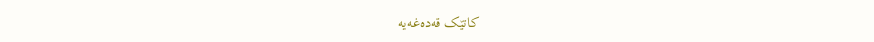کاتێک قەدەغەیە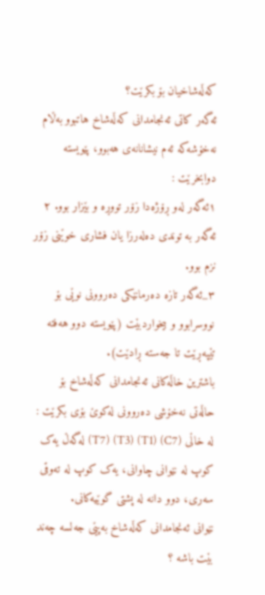کەڵەشاخیان بۆ بکرێت؟
ئەگەر کاتی ئەنجامدانی کەڵەشاخ هاتبوو بەڵام نەخۆشەکە ئەم نیشانانەی هەبوو، پێویستە دوابخرێت :
١ئەگەر لەو ڕۆژەدا زۆر تووڕە و بێزار بوو. ٢ ئەگەر بە توندی دەلەرزا یان فشاری خوێنی زۆر نزم بوو.
٣_ئەگەر تازە دەرمانێکی دەروونی نوێی بۆ نووسرابوو و بیخواردبێت (پێویستە دوو هەفتە تێپەڕێت تا جەستە ڕادێت).
باشترین خاڵەکانی ئەنجامدانی کەڵەشاخ بۆ حاڵەتی نەخۆشی دەروونی لەکوێ بۆی بکرێت :
لە خاڵی (C7) (T1) (T3) (T7) لەگەڵ یەک کوپ لە نێوانی چاوانی، یەک کوپ لە تەوقی سەری، دوو دانە لە پشتی گوێیەکانی.
نێوانی ئەنجامدانی کەڵەشاخ بەپێی جەلسە چەند بێت باشە ؟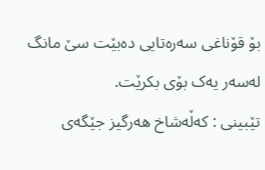بۆ قۆناغی سەرەتایی دەبێت سێ مانگ لەسەر یەک بۆی بکرێت.
تێبینی : کەڵەشاخ هەرگیز جێگەی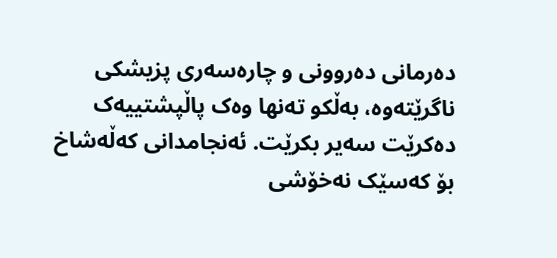دەرمانی دەروونی و چارەسەری پزیشکی ناگرێتەوە، بەڵکو تەنها وەک پاڵپشتییەک دەکرێت سەیر بکرێت. ئەنجامدانی کەڵەشاخ بۆ کەسێک نەخۆشی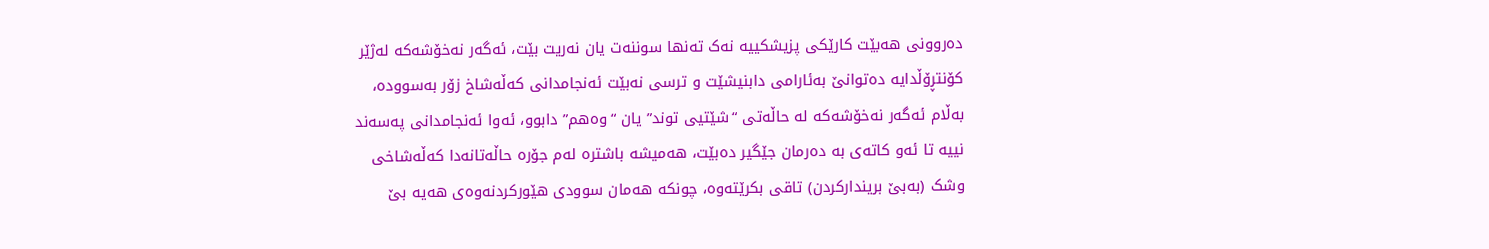دەروونی هەبێت کارێکی پزیشکییە نەک تەنها سوننەت یان نەریت بێت، ئەگەر نەخۆشەکە لەژێر کۆنتڕۆڵدایە دەتوانێ بەئارامی دابنیشێت و ترسی نەبێت ئەنجامدانی کەڵەشاخ زۆر بەسوودە، بەڵام ئەگەر نەخۆشەکە لە حاڵەتی “شێتیی توند” یان “وەهم” دابوو، ئەوا ئەنجامدانی پەسەند نییە تا ئەو کاتەی بە دەرمان جێگیر دەبێت، هەمیشە باشترە لەم جۆرە حاڵەتانەدا کەڵەشاخی وشک (بەبێ بریندارکردن) تاقی بکرێتەوە، چونکە هەمان سوودی هێورکردنەوەی هەیە بێ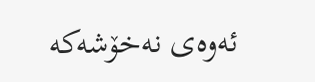ئەوەی نەخۆشەکە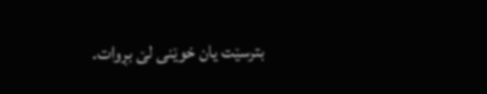بترسێت یان خوێنی لێ بڕوات.